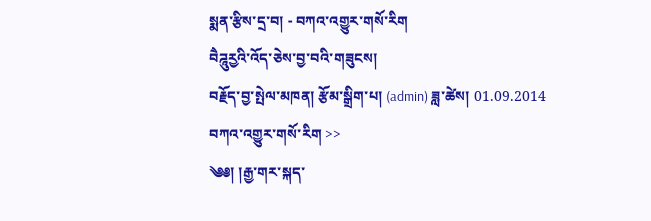སྨན་རྩིས་དྲ་བ། - བཀའ་འགྱུར་གསོ་རིག
བཻཌཱུརྱའི་འོད་ཅེས་བྱ་བའི་གཟུངས།
བརྗོད་བྱ་སྤེལ་མཁན། རྩོམ་སྒྲིག་པ། (admin) ཟླ་ཚེས། 01.09.2014
བཀའ་འགྱུར་གསོ་རིག >>
༄༅། །རྒྱ་གར་སྐད་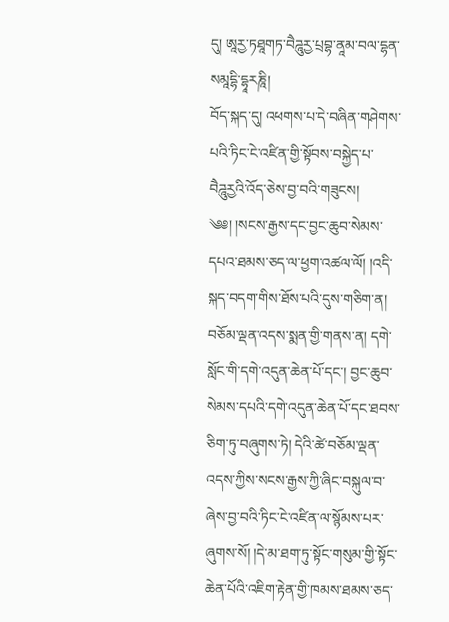དུ། ཨཱརྱ་ཏཐཱགཏ་བཻཌཱུརྱ་པྲབྷ་ནཱམ་བལ་དྷན་སམཱདྷི་དྷཱརཎཱི།
བོད་སྐད་དུ། འཕགས་པ་དེ་བཞིན་གཤེགས་པའི་ཏིང་ངེ་འཛིན་གྱི་སྟོབས་བསྐྱེད་པ་བཻཌཱུརྱའི་འོད་ཅེས་བྱ་བའི་གཟུངས།
༄༅། །སངས་རྒྱས་དང་བྱང་ཆུབ་སེམས་དཔའ་ཐམས་ཅད་ལ་ཕྱག་འཚལ་ལོ། །འདི་སྐད་བདག་གིས་ཐོས་པའི་དུས་གཅིག་ན། བཅོམ་ལྡན་འདས་སྨན་གྱི་གནས་ན། དགེ་སློང་གི་དགེ་འདུན་ཆེན་པོ་དང་། བྱང་ཆུབ་སེམས་དཔའི་དགེ་འདུན་ཆེན་པོ་དང་ཐབས་ཅིག་ཏུ་བཞུགས་ཏེ། དེའི་ཚེ་བཅོམ་ལྡན་འདས་ཀྱིས་སངས་རྒྱས་ཀྱི་ཞིང་བསྐུལ་བ་ཞེས་བྱ་བའི་ཏིང་ངེ་འཛིན་ལ་སྙོམས་པར་ཞུགས་སོ། །དེ་མ་ཐག་ཏུ་སྟོང་གསུམ་གྱི་སྟོང་ཆེན་པོའི་འཇིག་རྟེན་གྱི་ཁམས་ཐམས་ཅད་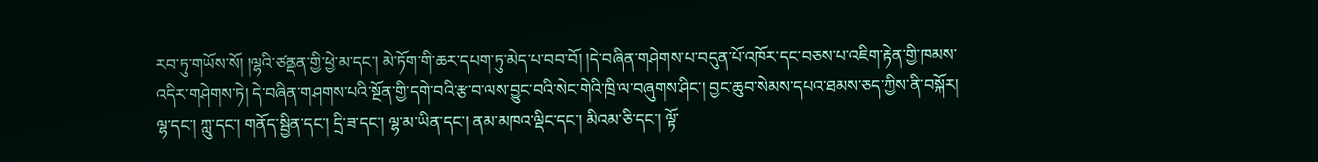རབ་ཏུ་གཡོས་སོ། །ལྷའི་ཙནྡན་གྱི་ཕྱེ་མ་དང་། མེ་ཏོག་གི་ཆར་དཔག་ཏུ་མེད་པ་བབ་བོ། །དེ་བཞིན་གཤེགས་པ་བདུན་པོ་འཁོར་དང་བཅས་པ་འཇིག་རྟེན་གྱི་ཁམས་འདིར་གཤེགས་ཏེ། དེ་བཞིན་གཤགས་པའི་སྔོན་གྱི་དགེ་བའི་རྩ་བ་ལས་བྱུང་བའི་སེང་གེའི་ཁྲི་ལ་བཞུགས་ཤིང་། བྱང་ཆུབ་སེམས་དཔའ་ཐམས་ཅད་ཀྱིས་ནི་བསྐོར། ལྷ་དང་། ཀླུ་དང་། གནོད་སྦྱིན་དང་། དྲི་ཟ་དང་། ལྷ་མ་ཡིན་དང་། ནམ་མཁའ་ལྡིང་དང་། མིའམ་ཅི་དང་། ལྟོ་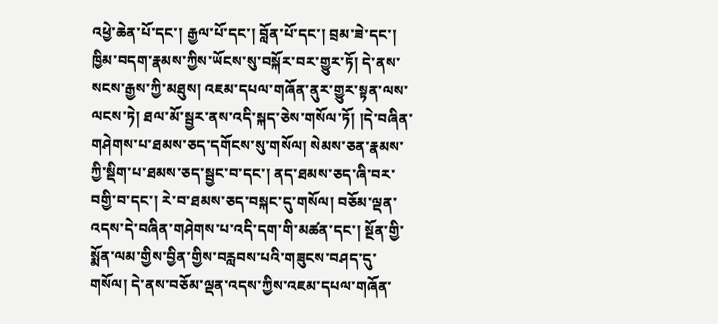འཕྱེ་ཆེན་པོ་དང་། རྒྱལ་པོ་དང་། བློན་པོ་དང་། བྲམ་ཟེ་དང་། ཁྱིམ་བདག་རྣམས་ཀྱིས་ཡོངས་སུ་བསྐོར་བར་གྱུར་ཏོ། དེ་ནས་སངས་རྒྱས་ཀྱི་མཐུས། འཇམ་དཔལ་གཞོན་ནུར་གྱུར་སྟན་ལས་ལངས་ཏེ། ཐལ་མོ་སྦྱར་ནས་འདི་སྐད་ཅེས་གསོལ་ཏོ། །དེ་བཞིན་གཤེགས་པ་ཐམས་ཅད་དགོངས་སུ་གསོལ། སེམས་ཅན་རྣམས་ཀྱི་སྡིག་པ་ཐམས་ཅད་སྦྱང་བ་དང་། ནད་ཐམས་ཅད་ཞི་བར་བགྱི་བ་དང་། རེ་བ་ཐམས་ཅད་བསྐང་དུ་གསོལ། བཅོམ་ལྡན་འདས་དེ་བཞིན་གཤེགས་པ་འདི་དག་གི་མཚན་དང་། སྔོན་གྱི་སྨོན་ལམ་གྱིས་བྱིན་གྱིས་བརླབས་པའི་གཟུངས་བཤད་དུ་གསོལ། དེ་ནས་བཅོམ་ལྡན་འདས་ཀྱིས་འཇམ་དཔལ་གཞོན་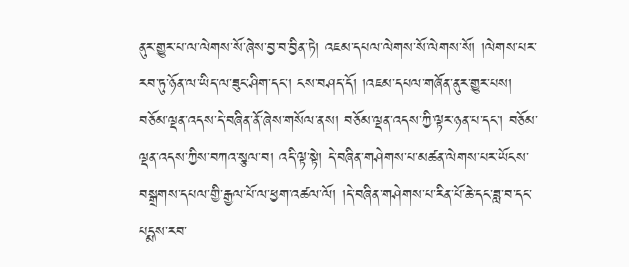ནུར་གྱུར་པ་ལ་ལེགས་སོ་ཞེས་བྱ་བ་བྱིན་ཏེ། འཇམ་དཔལ་ལེགས་སོ་ལེགས་སོ། །ལེགས་པར་རབ་ཏུ་ཉོན་ལ་ཡིད་ལ་ཟུང་ཤིག་དང་། ངས་བཤད་དོ། །འཇམ་དཔལ་གཞོན་ནུར་གྱུར་པས། བཅོམ་ལྡན་འདས་དེ་བཞིན་ནོ་ཞེས་གསོལ་ནས། བཅོམ་ལྡན་འདས་ཀྱི་ལྟར་ཉན་པ་དང་། བཅོམ་ལྡན་འདས་ཀྱིས་བཀའ་སྩལ་བ། འདི་ལྟ་སྟེ། དེ་བཞིན་གཤེགས་པ་མཚན་ལེགས་པར་ཡོངས་བསྒྲགས་དཔལ་གྱི་རྒྱལ་པོ་ལ་ཕྱག་འཚལ་ལོ། །དེ་བཞིན་གཤེགས་པ་རིན་པོ་ཆེ་དང་ཟླ་བ་དང་པདྨས་རབ་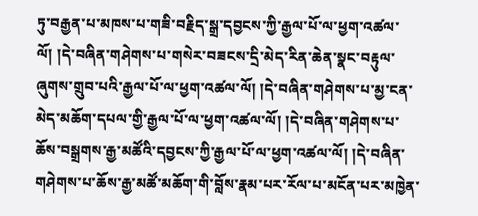ཏུ་བརྒྱན་པ་མཁས་པ་གཟི་བརྗིད་སྒྲ་དབྱངས་ཀྱི་རྒྱལ་པོ་ལ་ཕྱག་འཚལ་ལོ། །དེ་བཞིན་གཤེགས་པ་གསེར་བཟངས་དྲི་མེད་རིན་ཆེན་སྣང་བརྟུལ་ཞུགས་གྲུབ་པའི་རྒྱལ་པོ་ལ་ཕྱག་འཚལ་ལོ། །དེ་བཞིན་གཤེགས་པ་མྱ་ངན་མེད་མཆོག་དཔལ་གྱི་རྒྱལ་པོ་ལ་ཕྱག་འཚལ་ལོ། །དེ་བཞིན་གཤེགས་པ་ཆོས་བསྒྲགས་རྒྱ་མཚོའི་དབྱངས་ཀྱི་རྒྱལ་པོ་ལ་ཕྱག་འཚལ་ལོ། །དེ་བཞིན་གཤེགས་པ་ཆོས་རྒྱ་མཚོ་མཆོག་གི་བློས་རྣམ་པར་རོལ་པ་མངོན་པར་མཁྱེན་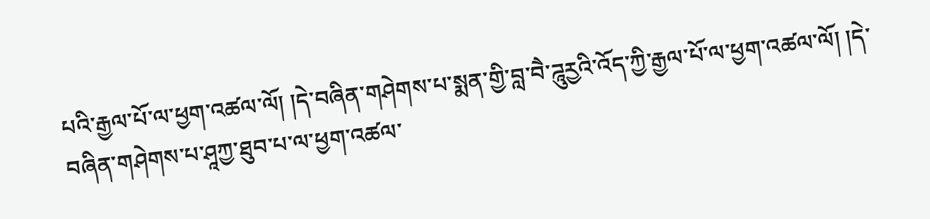པའི་རྒྱལ་པོ་ལ་ཕྱག་འཚལ་ལོ། །དེ་བཞིན་གཤེགས་པ་སྨན་གྱི་བླ་བཻ་ཌཱུརྱའི་འོད་ཀྱི་རྒྱལ་པོ་ལ་ཕྱག་འཚལ་ལོ། །དེ་བཞིན་གཤེགས་པ་ཤཱཀྱ་ཐུབ་པ་ལ་ཕྱག་འཚལ་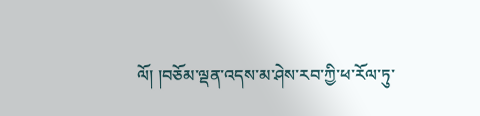ལོ། །བཅོམ་ལྡན་འདས་མ་ཤེས་རབ་ཀྱི་ཕ་རོལ་ཏུ་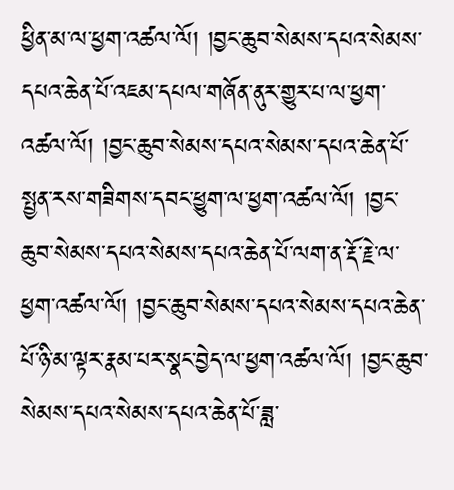ཕྱིན་མ་ལ་ཕྱག་འཚལ་ལོ། །བྱང་ཆུབ་སེམས་དཔའ་སེམས་དཔའ་ཆེན་པོ་འཇམ་དཔལ་གཞོན་ནུར་གྱུར་པ་ལ་ཕྱག་འཚལ་ལོ། །བྱང་ཆུབ་སེམས་དཔའ་སེམས་དཔའ་ཆེན་པོ་སྤྱན་རས་གཟིགས་དབང་ཕྱུག་ལ་ཕྱག་འཚལ་ལོ། །བྱང་ཆུབ་སེམས་དཔའ་སེམས་དཔའ་ཆེན་པོ་ལག་ན་རྡོ་རྗེ་ལ་ཕྱག་འཚལ་ལོ། །བྱང་ཆུབ་སེམས་དཔའ་སེམས་དཔའ་ཆེན་པོ་ཉི་མ་ལྟར་རྣམ་པར་སྣང་བྱེད་ལ་ཕྱག་འཚལ་ལོ། །བྱང་ཆུབ་སེམས་དཔའ་སེམས་དཔའ་ཆེན་པོ་ཟླ་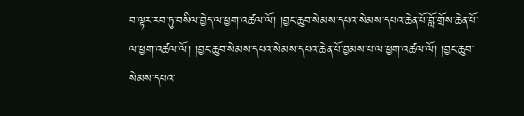བ་ལྟར་རབ་ཏུ་བསིལ་བྱེད་ལ་ཕྱག་འཚལ་ལོ། །བྱང་ཆུབ་སེམས་དཔའ་སེམས་དཔའ་ཆེན་པོ་བློ་གྲོས་ཆེན་པོ་ལ་ཕྱག་འཚལ་ལོ། །བྱང་ཆུབ་སེམས་དཔའ་སེམས་དཔའ་ཆེན་པོ་བྱམས་པ་ལ་ཕྱག་འཚལ་ལོ། །བྱང་ཆུབ་སེམས་དཔའ་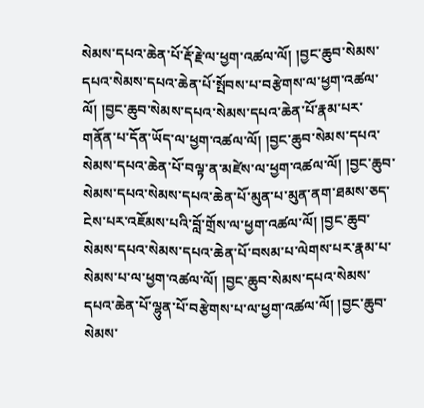སེམས་དཔའ་ཆེན་པོ་རྡོ་རྗེ་ལ་ཕྱག་འཚལ་ལོ། །བྱང་ཆུབ་སེམས་དཔའ་སེམས་དཔའ་ཆེན་པོ་སྤོབས་པ་བརྩེགས་ལ་ཕྱག་འཚལ་ལོ། །བྱང་ཆུབ་སེམས་དཔའ་སེམས་དཔའ་ཆེན་པོ་རྣམ་པར་གནོན་པ་དོན་ཡོད་ལ་ཕྱག་འཚལ་ལོ། །བྱང་ཆུབ་སེམས་དཔའ་སེམས་དཔའ་ཆེན་པོ་བལྟ་ན་མཛེས་ལ་ཕྱག་འཚལ་ལོ། །བྱང་ཆུབ་སེམས་དཔའ་སེམས་དཔའ་ཆེན་པོ་མུན་པ་མུན་ནག་ཐམས་ཅད་ངེས་པར་འཇོམས་པའི་བློ་གྲོས་ལ་ཕྱག་འཚལ་ལོ། །བྱང་ཆུབ་སེམས་དཔའ་སེམས་དཔའ་ཆེན་པོ་བསམ་པ་ལེགས་པར་རྣམ་པ་སེམས་པ་ལ་ཕྱག་འཚལ་ལོ། །བྱང་ཆུབ་སེམས་དཔའ་སེམས་དཔའ་ཆེན་པོ་ལྷུན་པོ་བརྩེགས་པ་ལ་ཕྱག་འཚལ་ལོ། །བྱང་ཆུབ་སེམས་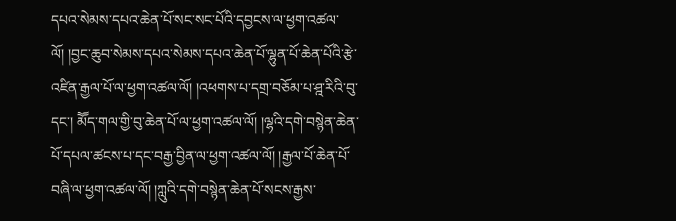དཔའ་སེམས་དཔའ་ཆེན་པོ་སང་སང་པོའི་དབྱངས་ལ་ཕྱག་འཚལ་ལོ། །བྱང་ཆུབ་སེམས་དཔའ་སེམས་དཔའ་ཆེན་པོ་ལྷུན་པོ་ཆེན་པོའི་རྩེ་འཛིན་རྒྱལ་པོ་ལ་ཕྱག་འཚལ་ལོ། །འཕགས་པ་དགྲ་བཅོམ་པ་ཤྰ་རིའི་བུ་དང་། མཽད་གལ་གྱི་བུ་ཆེན་པོ་ལ་ཕྱག་འཚལ་ལོ། །ལྷའི་དགེ་བསྙེན་ཆེན་པོ་དཔལ་ཚངས་པ་དང་བརྒྱ་བྱིན་ལ་ཕྱག་འཚལ་ལོ། །རྒྱལ་པོ་ཆེན་པོ་བཞི་ལ་ཕྱག་འཚལ་ལོ། །ཀླུའི་དགེ་བསྙེན་ཆེན་པོ་སངས་རྒྱས་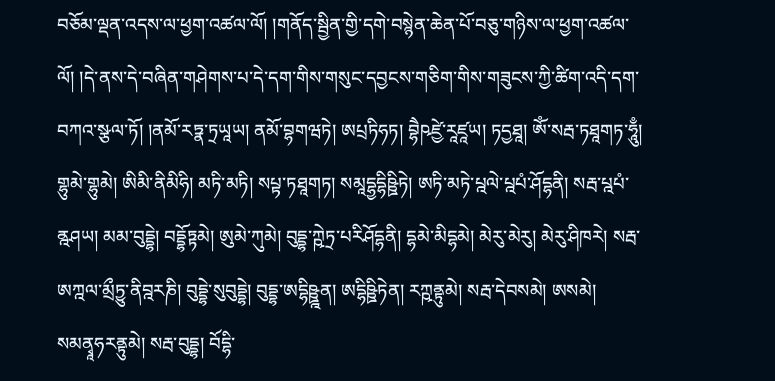བཅོམ་ལྡན་འདས་ལ་ཕྱག་འཚལ་ལོ། །གནོད་སྦྱིན་གྱི་དགེ་བསྙེན་ཆེན་པོ་བཅུ་གཉིས་ལ་ཕྱག་འཚལ་ལོ། །དེ་ནས་དེ་བཞིན་གཤེགས་པ་དེ་དག་གིས་གསུང་དབྱངས་གཅིག་གིས་གཟུངས་ཀྱི་ཚིག་འདི་དག་བཀའ་སྩལ་ཏོ། །ནམོ་རཏྣ་ཏྲཡཱཡ། ནམོ་བྷགཝཏེ། ཨཔྲཏིཧཏ། བྷཻཥཛྱེ་རཱཛཱཡ། ཏདྱཐཱ། ཨོཾ་སརྦ་ཏཐཱགཏ་ཧཱུྃ། གྷུམེ་གྷུམེ། ཨིམི་ནིམིཧི། མཏི་མཏི། སཔྟ་ཏཐཱགཏ། སམཱདྷྱདྷིཥྛིཏེ། ཨཏི་མཏེ་པྰལེ་པྰཔཾ་ཤོདྷནི། སརྦ་པྰཔཾ་ནྰཤཡ། མམ་བུདྡྷེ། བདྡྷོཏྟམེ། ཨུམེ་ཀུམེ། བུདྡྷ་ཀྵེཏྲ་པརིཤོདྷནི། དྷམེ་མིདྷམེ། མེརུ་མེརུ། མེརུ་ཤིཁརེ། སརྦ་ཨཀྰལ་མྲྀཏྱུ་ནིབྰརཎི། བུདྡྷེ་སུབུདྡྷེ། བུདྡྷ་ཨདྷིཥྛྰན། ཨདྷིཥྛིཏེན། རཀྵནྟུམེ། སརྦ་དེབསམེ། ཨསམེ། སམནྭཱཧརནྟུམེ། སརྦ་བུདྡྷ། བོདྷི་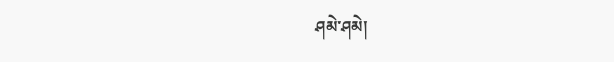ཤམེ་ཤམེ།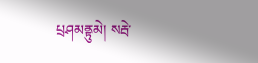པྲཤམནྟུམེ། སརྦེ་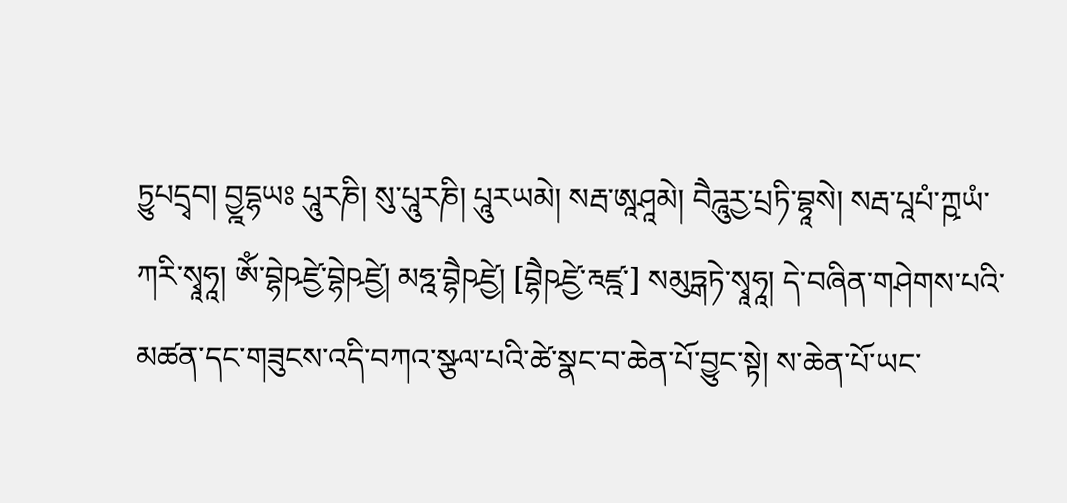ཏྱུཔདྲྭབ། བྱྰདྷཡཿ པཱུརཎི། སུ་པཱུརཎི། པཱུརཡམེ། སརྦ་ཨཱཤཱམེ། བཻཌཱུརྱ་པྲཏི་བྷཱསེ། སརྦ་པཱཔཾ་ཀྵཡཾ་ཀརི་སྭཱཧཱ། ཨོཾ་བྷེཥཛྱེ་བྷེཥཛྱེ། མཧྰ་བྷཻཥཛྱེ། [བྷཻཥཛྱེ་རྰཛྰ་] སམུཏྒཏེ་སྭཱཧཱ། དེ་བཞིན་གཤེགས་པའི་མཚན་དང་གཟུངས་འདི་བཀའ་སྩལ་པའི་ཚེ་སྣང་བ་ཆེན་པོ་བྱུང་སྟེ། ས་ཆེན་པོ་ཡང་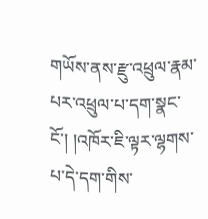གཡོས་ནས་རྫུ་འཕྲུལ་རྣམ་པར་འཕྲུལ་པ་དག་སྣང་ངོ་། །འཁོར་ཇི་ལྟར་ལྷགས་པ་དེ་དག་གིས་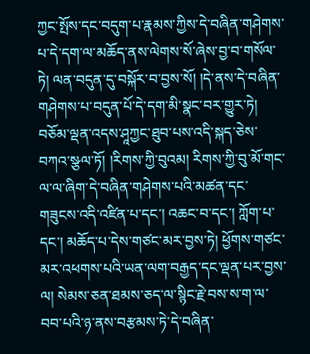ཀྱང་སྤོས་དང་བདུག་པ་རྣམས་ཀྱིས་དེ་བཞིན་གཤེགས་པ་དེ་དག་ལ་མཆོད་ནས་ལེགས་སོ་ཞེས་བྱ་བ་གསོལ་ཏེ། ལན་བདུན་དུ་བསྐོར་བ་བྱས་སོ། །དེ་ནས་དེ་བཞིན་གཤེགས་པ་བདུན་པོ་དེ་དག་མི་སྣང་བར་གྱུར་ཏེ། བཅོམ་ལྡན་འདས་ཤཱཀྱང་ཐུབ་པས་འདི་སྐད་ཅེས་བཀའ་སྩལ་ཏོ། །རིགས་ཀྱི་བུའམ། རིགས་ཀྱི་བུ་མོ་གང་ལ་ལ་ཞིག་དེ་བཞིན་གཤེགས་པའི་མཚན་དང་གཟུངས་འདི་འཛིན་པ་དང་། འཆང་བ་དང་། ཀློག་པ་དང་། མཆོད་པ་དེས་གཙང་མར་བྱས་ཏེ། ཕྱོགས་གཙང་མར་འཕགས་པའི་ཡན་ལག་བརྒྱད་དང་ལྡན་པར་བྱས་ལ། སེམས་ཅན་ཐམས་ཅད་ལ་སྙིང་རྗེ་བས་ས་ག་ལ་བབ་པའི་ཉ་ནས་བརྩམས་ཏེ་དེ་བཞིན་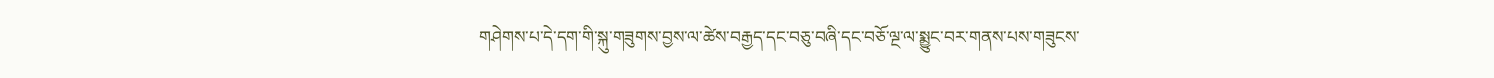གཤེགས་པ་དེ་དག་གི་སྐུ་གཟུགས་བྱས་ལ་ཚེས་བརྒྱད་དང་བཅུ་བཞི་དང་བཅོ་ལྔ་ལ་སྨྱུང་བར་གནས་པས་གཟུངས་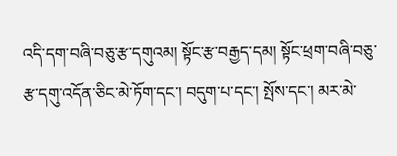འདི་དག་བཞི་བཅུ་རྩ་དགུའམ། སྟོང་རྩ་བརྒྱད་དམ། སྟོང་ཕྲག་བཞི་བཅུ་རྩ་དགུ་འདོན་ཅིང་མེ་ཏོག་དང་། བདུག་པ་དང་། སྤོས་དང་། མར་མེ་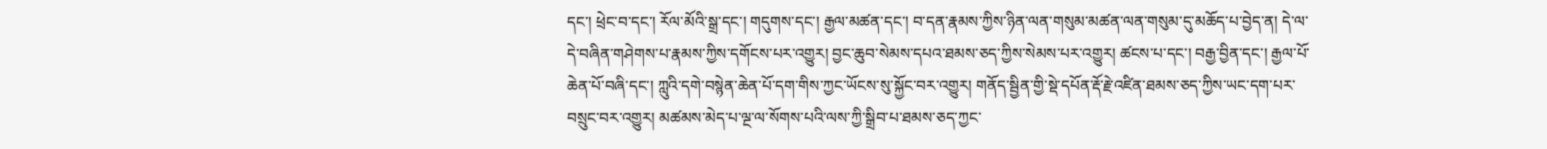དང་། ཕྲེང་བ་དང་། རོལ་མོའི་སྒྲ་དང་། གདུགས་དང་། རྒྱལ་མཚན་དང་། བ་དན་རྣམས་ཀྱིས་ཉིན་ལན་གསུམ་མཚན་ལན་གསུམ་དུ་མཆོད་པ་བྱེད་ན། དེ་ལ་དེ་བཞིན་གཤེགས་པ་རྣམས་ཀྱིས་དགོངས་པར་འགྱུར། བྱང་ཆུབ་སེམས་དཔའ་ཐམས་ཅད་ཀྱིས་སེམས་པར་འགྱུར། ཚངས་པ་དང་། བརྒྱ་བྱིན་དང་། རྒྱལ་པོ་ཆེན་པོ་བཞི་དང་། ཀླུའི་དགེ་བསྙེན་ཆེན་པོ་དག་གིས་ཀྱང་ཡོངས་སུ་སྐྱོང་བར་འགྱུར། གནོད་སྦྱིན་གྱི་སྡེ་དཔོན་རྡོ་རྗེ་འཛིན་ཐམས་ཅད་ཀྱིས་ཡང་དག་པར་བསྲུང་བར་འགྱུར། མཚམས་མེད་པ་ལྔ་ལ་སོགས་པའི་ལས་ཀྱི་སྒྲིབ་པ་ཐམས་ཅད་ཀྱང་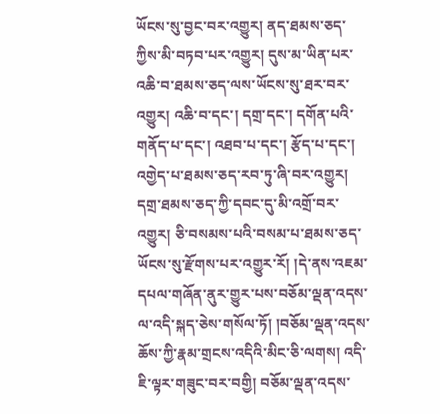ཡོངས་སུ་བྱང་བར་འགྱུར། ནད་ཐམས་ཅད་ཀྱིས་མི་བཏབ་པར་འགྱུར། དུས་མ་ཡིན་པར་འཆི་བ་ཐམས་ཅད་ལས་ཡོངས་སུ་ཐར་བར་འགྱུར། འཆི་བ་དང་། དགྲ་དང་། དགོན་པའི་གནོད་པ་དང་། འཐབ་པ་དང་། རྩོད་པ་དང་། འགྱེད་པ་ཐམས་ཅད་རབ་ཏུ་ཞི་བར་འགྱུར། དགྲ་ཐམས་ཅད་ཀྱི་དབང་དུ་མི་འགྲོ་བར་འགྱུར། ཅི་བསམས་པའི་བསམ་པ་ཐམས་ཅད་ཡོངས་སུ་རྫོགས་པར་འགྱུར་རོ། །དེ་ནས་འཇམ་དཔལ་གཞོན་ནུར་གྱུར་པས་བཅོམ་ལྡན་འདས་ལ་འདི་སྐད་ཅེས་གསོལ་ཏོ། །བཅོམ་ལྡན་འདས་ཆོས་ཀྱི་རྣམ་གྲངས་འདིའི་མིང་ཅི་ལགས། འདི་ཇི་ལྟར་གཟུང་བར་བགྱི། བཅོམ་ལྡན་འདས་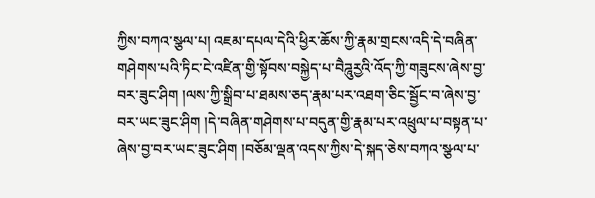ཀྱིས་བཀའ་སྩལ་པ། འཇམ་དཔལ་དེའི་ཕྱིར་ཆོས་ཀྱི་རྣམ་གྲངས་འདི་དེ་བཞིན་གཤེགས་པའི་ཏིང་ངེ་འཛིན་གྱི་སྟོབས་བསྐྱེད་པ་བཻཌཱུརྱའི་འོད་ཀྱི་གཟུངས་ཞེས་བྱ་བར་ཟུང་ཤིག །ལས་ཀྱི་སྒྲིབ་པ་ཐམས་ཅད་རྣམ་པར་འཐག་ཅིང་སྦྱོང་བ་ཞེས་བྱ་བར་ཡང་ཟུང་ཤིག །དེ་བཞིན་གཤེགས་པ་བདུན་གྱི་རྣམ་པར་འཕྲུལ་པ་བསྟན་པ་ཞེས་བྱ་བར་ཡང་ཟུང་ཤིག །བཅོམ་ལྡན་འདས་ཀྱིས་དེ་སྐད་ཅེས་བཀའ་སྩལ་པ་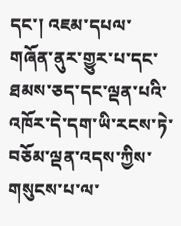དང་། འཇམ་དཔལ་གཞོན་ནུར་གྱུར་པ་དང་ཐམས་ཅད་དང་ལྡན་པའི་འཁོར་དེ་དག་ཡི་རངས་ཏེ་བཅོམ་ལྡན་འདས་ཀྱིས་གསུངས་པ་ལ་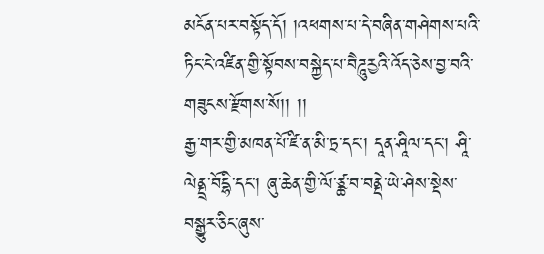མངོན་པར་བསྟོད་དོ། །འཕགས་པ་དེ་བཞིན་གཤེགས་པའི་ཏིང་ངེ་འཛིན་གྱི་སྟོབས་བསྐྱེད་པ་བཻཌཱུརྱའི་འོད་ཅེས་བྱ་བའི་གཟུངས་རྫོགས་སོ།། །།
རྒྱ་གར་གྱི་མཁན་པོ་ཛི་ན་མི་ཏྲ་དང་། དཱན་ཤཱིལ་དང་། ཤཱི་ལེནྡྲ་བོདྷི་དང་། ཞུ་ཆེན་གྱི་ལོ་ཙྪ་བ་བནྡེ་ཡེ་ཤེས་སྡེས་བསྒྱུར་ཅིང་ཞུས་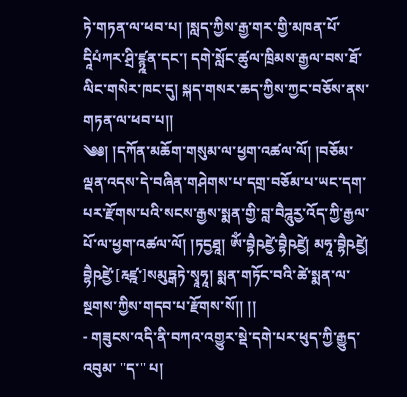ཏེ་གཏན་ལ་ཕབ་པ། །སླད་ཀྱིས་རྒྱ་གར་གྱི་མཁན་པོ་དཱིཔཾཀར་ཤྲི་ཛྙྰན་དང་། དགེ་སློང་ཚུལ་ཁྲིམས་རྒྱལ་བས་ཐོ་ལིང་གསེར་ཁང་དུ། སྐད་གསར་ཆད་ཀྱིས་ཀྱང་བཅོས་ནས་གཏན་ལ་ཕབ་པ།།
༄༅། །དཀོན་མཆོག་གསུམ་ལ་ཕྱག་འཚལ་ལོ། །བཅོམ་ལྡན་འདས་དེ་བཞིན་གཤེགས་པ་དགྲ་བཅོམ་པ་ཡང་དག་པར་རྫོགས་པའི་སངས་རྒྱས་སྨན་གྱི་བླ་བཻཌཱུརྱ་འོད་ཀྱི་རྒྱལ་པོ་ལ་ཕྱག་འཚལ་ལོ། །ཏདྱཐཱ། ཨོཾ་བྷཻཥཛྱེ་བྷཻཥཛྱེ། མཧཱ་བྷཻཥཛྱེ། བྷཻཥཛྱེ་[རྰཛྰ་]སམུཏྒཏེ་སྭཱཧཱ། སྨན་གཏོང་བའི་ཚེ་སྨན་ལ་སྔགས་ཀྱིས་གདབ་པ་རྫོགས་སོ།། །།
- གཟུངས་འདི་ནི་བཀའ་འགྱུར་སྡེ་དགེ་པར་ཕུད་ཀྱི་རྒྱུད་འབུམ་ ''ད་'' པ།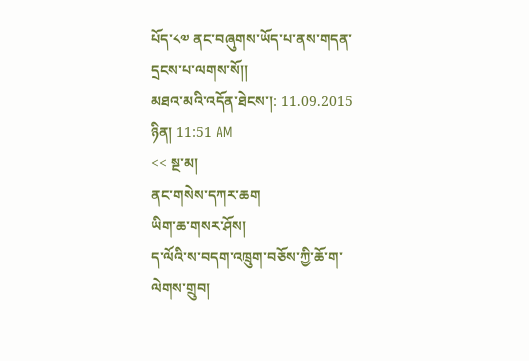པོད་༨༧ ནང་བཞུགས་ཡོད་པ་ནས་གདན་དྲངས་པ་ལགས་སོ།།
མཐའ་མའི་འདོན་ཐེངས་།: 11.09.2015 ཉིན། 11:51 AM
<< སྔ་མ།
ནང་གསེས་དཀར་ཆག
ཡིག་ཆ་གསར་ཤོས།
ད་ལོའི་ས་བདག་འཁྲུག་བཅོས་ཀྱི་ཆོ་ག་ལེགས་གྲུབ།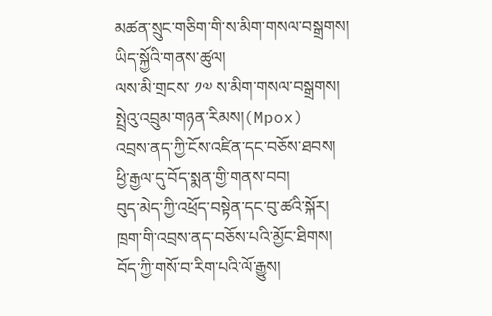མཚན་སྲུང་གཅིག་གི་ས་མིག་གསལ་བསྒྲགས།
ཡིད་སྐྱོའི་གནས་ཚུལ།
ལས་མི་གྲངས་ ༡༧ ས་མིག་གསལ་བསྒྲགས།
སྤྲེའུ་འབྲུམ་གཉན་རིམས།(Mpox)
འབྲས་ནད་ཀྱི་ངོས་འཛིན་དང་བཅོས་ཐབས།
ཕྱི་རྒྱལ་དུ་བོད་སྨན་གྱི་གནས་བབ།
བུད་མེད་ཀྱི་འཕྲོད་བསྟེན་དང་བུ་ཚའི་སྐོར།
ཁྲག་གི་འབྲས་ནད་བཅོས་པའི་མྱོང་ཐིགས།
བོད་ཀྱི་གསོ་བ་རིག་པའི་ལོ་རྒྱུས།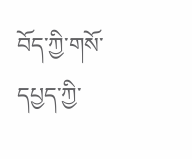བོད་ཀྱི་གསོ་དཔྱད་ཀྱི་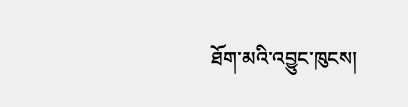ཐོག་མའི་འབྱུང་ཁུངས།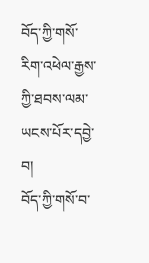བོད་ཀྱི་གསོ་རིག་འཕེལ་རྒྱས་ཀྱི་ཐབས་ལམ་ཡངས་པོར་དབྱེ་བ།
བོད་ཀྱི་གསོ་བ་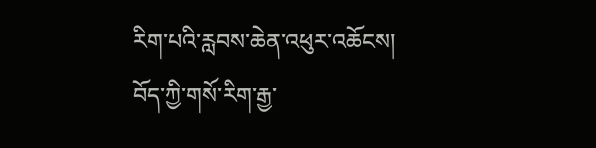རིག་པའི་རླབས་ཆེན་འཕུར་འཆོངས།
བོད་ཀྱི་གསོ་རིག་རྒྱ་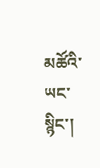མཚོའི་ཡང་སྙིང་།